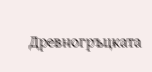Древногръцката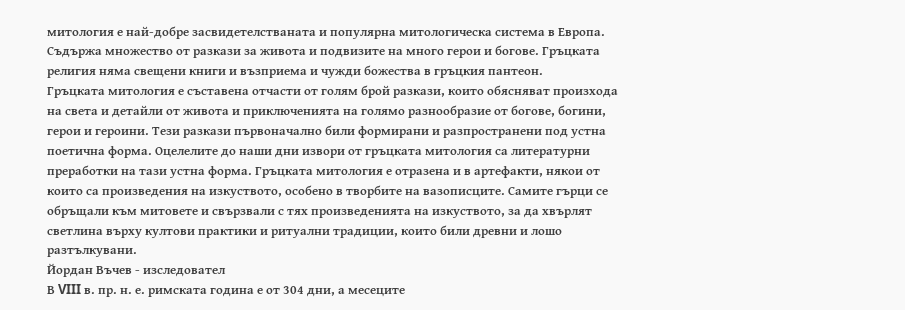митология е най-добре засвидетелстваната и популярна митологическа система в Европа. Съдържа множество от разкази за живота и подвизите на много герои и богове. Гръцката религия няма свещени книги и възприема и чужди божества в гръцкия пантеон.
Гръцката митология е съставена отчасти от голям брой разкази, които обясняват произхода на света и детайли от живота и приключенията на голямо разнообразие от богове, богини, герои и героини. Тези разкази първоначално били формирани и разпространени под устна поетична форма. Оцелелите до наши дни извори от гръцката митология са литературни преработки на тази устна форма. Гръцката митология е отразена и в артефакти, някои от които са произведения на изкуството, особено в творбите на вазописците. Самите гърци се обръщали към митовете и свързвали с тях произведенията на изкуството, за да хвърлят светлина върху култови практики и ритуални традиции, които били древни и лошо разтълкувани.
Йордан Въчев - изследовател
В VIII в. пр. н. е. римската година е от 304 дни, а месеците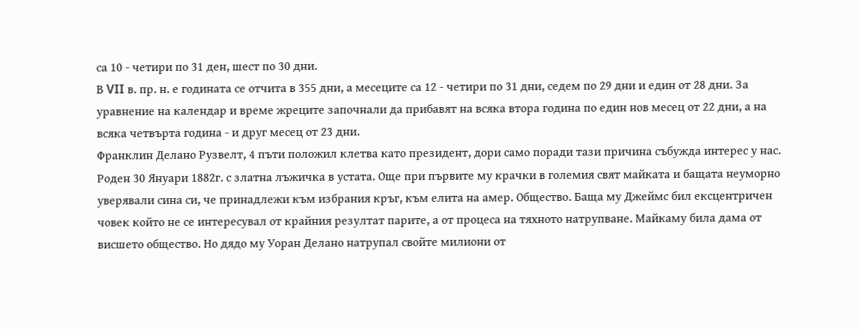са 10 - четири по 31 ден, шест по 30 дни.
В VII в. пр. н. е годината се отчита в 355 дни, а месеците са 12 - четири по 31 дни, седем по 29 дни и един от 28 дни. За уравнение на календар и време жреците започнали да прибавят на всяка втора година по един нов месец от 22 дни, а на всяка четвърта година - и друг месец от 23 дни.
Франклин Делано Рузвелт, 4 пъти положил клетва като президент, дори само поради тази причина събужда интерес у нас. Роден 30 Януари 1882г. с златна лъжичка в устата. Още при първите му крачки в големия свят майката и бащата неуморно уверявали сина си, че принадлежи към избрания кръг, към елита на амер. Общество. Баща му Джеймс бил ексцентричен човек който не се интересувал от крайния резултат парите, а от процеса на тяхното натрупване. Майкаму била дама от висшето общество. Но дядо му Уоран Делано натрупал свойте милиони от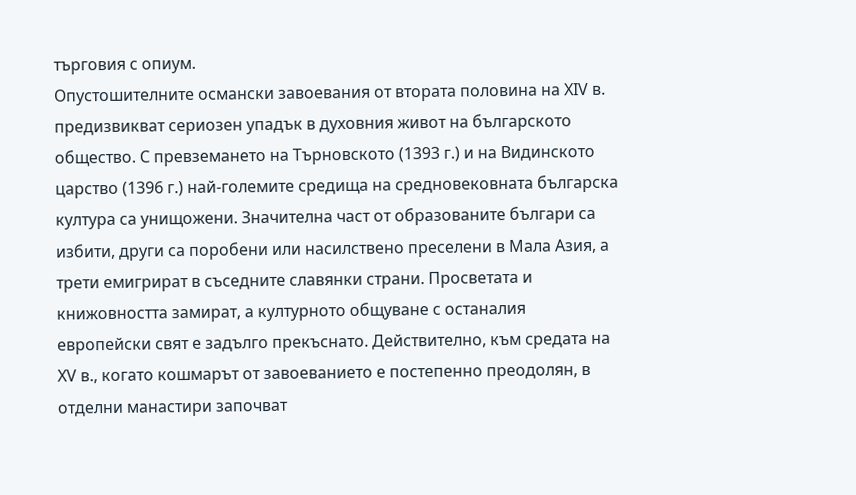търговия с опиум.
Опустошителните османски завоевания от втората половина на ХIV в. предизвикват сериозен упадък в духовния живот на българското общество. С превземането на Търновското (1393 г.) и на Видинското царство (1396 г.) най-големите средища на средновековната българска култура са унищожени. Значителна част от образованите българи са избити, други са поробени или насилствено преселени в Мала Азия, а трети емигрират в съседните славянки страни. Просветата и книжовността замират, а културното общуване с останалия европейски свят е задълго прекъснато. Действително, към средата на ХV в., когато кошмарът от завоеванието е постепенно преодолян, в отделни манастири започват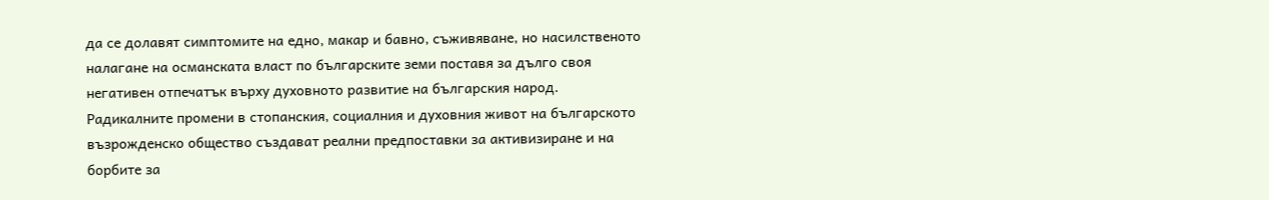да се долавят симптомите на едно, макар и бавно, съживяване, но насилственото налагане на османската власт по българските земи поставя за дълго своя негативен отпечатък върху духовното развитие на българския народ.
Радикалните промени в стопанския, социалния и духовния живот на българското възрожденско общество създават реални предпоставки за активизиране и на борбите за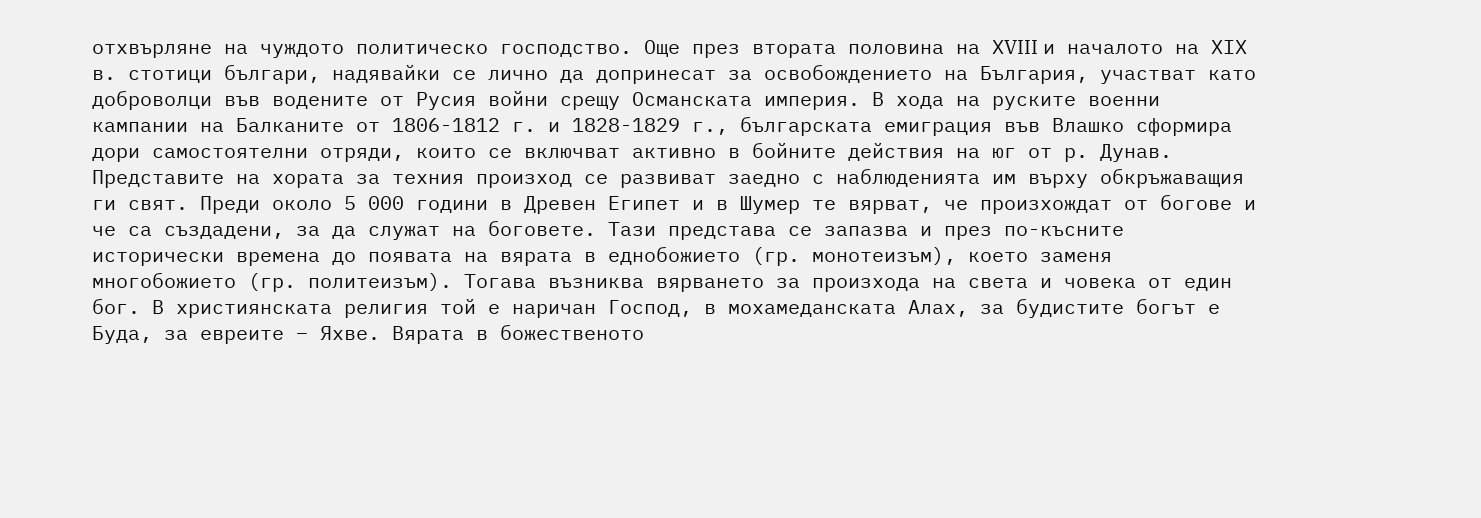отхвърляне на чуждото политическо господство. Още през втората половина на ХVIII и началото на ХIХ в. стотици българи, надявайки се лично да допринесат за освобождението на България, участват като доброволци във водените от Русия войни срещу Османската империя. В хода на руските военни кампании на Балканите от 1806-1812 г. и 1828-1829 г., българската емиграция във Влашко сформира дори самостоятелни отряди, които се включват активно в бойните действия на юг от р. Дунав.
Представите на хората за техния произход се развиват заедно с наблюденията им върху обкръжаващия ги свят. Преди около 5 000 години в Древен Египет и в Шумер те вярват, че произхождат от богове и че са създадени, за да служат на боговете. Тази представа се запазва и през по-късните исторически времена до появата на вярата в еднобожието (гр. монотеизъм), което заменя многобожието (гр. политеизъм). Тогава възниква вярването за произхода на света и човека от един бог. В християнската религия той е наричан Господ, в мохамеданската Алах, за будистите богът е Буда, за евреите – Яхве. Вярата в божественото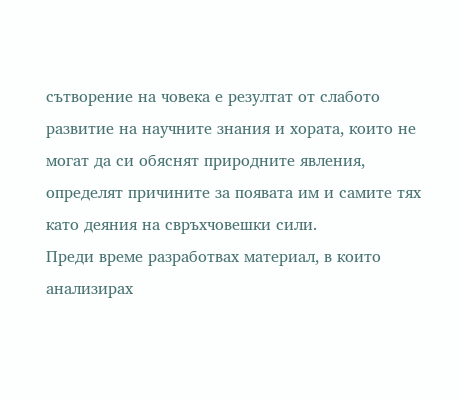сътворение на човека е резултат от слабото развитие на научните знания и хората, които не могат да си обяснят природните явления, определят причините за появата им и самите тях като деяния на свръхчовешки сили.
Преди време разработвах материал, в които анализирах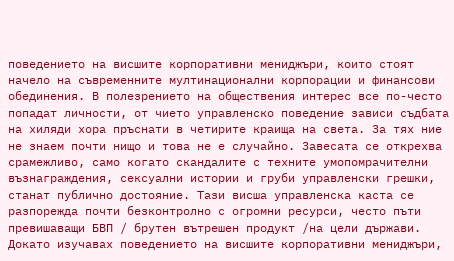поведението на висшите корпоративни мениджъри, които стоят начело на съвременните мултинационални корпорации и финансови обединения. В полезрението на обществения интерес все по-често попадат личности, от чието управленско поведение зависи съдбата на хиляди хора пръснати в четирите краища на света. За тях ние не знаем почти нищо и това не е случайно. Завесата се открехва срамежливо, само когато скандалите с техните умопомрачителни възнаграждения, сексуални истории и груби управленски грешки, станат публично достояние. Тази висша управленска каста се разпорежда почти безконтролно с огромни ресурси, често пъти превишаващи БВП / брутен вътрешен продукт /на цели държави. Докато изучавах поведението на висшите корпоративни мениджъри,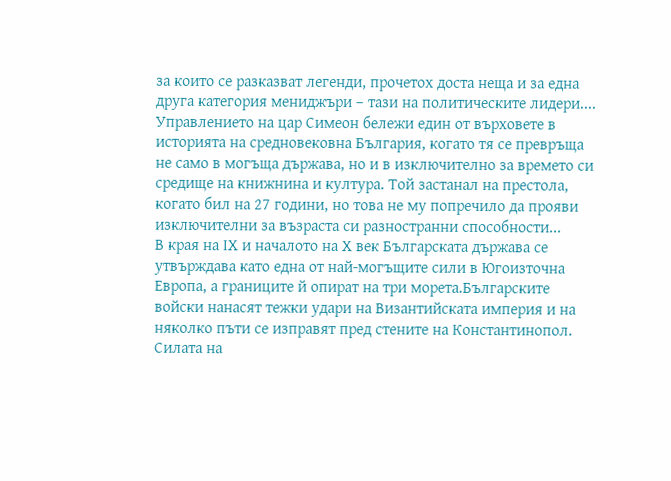за които се разказват легенди, прочетох доста неща и за една друга категория мениджъри – тази на политическите лидери....
Управлението на цар Симеон бележи един от върховете в историята на средновековна България, когато тя се превръща не само в могъща държава, но и в изключително за времето си средище на книжнина и култура. Той застанал на престола, когато бил на 27 години, но това не му попречило да прояви изключителни за възраста си разностранни способности...
В края на IХ и началото на Х век Българската държава се утвърждава като една от най-могъщите сили в Югоизточна Европа, а границите й опират на три морета.Българските войски нанасят тежки удари на Византийската империя и на няколко пъти се изправят пред стените на Константинопол. Силата на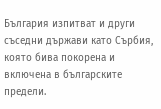България изпитват и други съседни държави като Сърбия, която бива покорена и включена в българските предели.